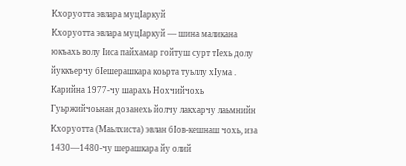Кхоруотта эвлара муцӀаркуй
Кхоруотта эвлара муцӀаркуй — шина маликана юкъахь волу Ӏиса пайхамар гойтуш сурт тӀехь долу йуккъерчу бӀешерашкара коьрта туьллу хӀума . Карийна 1977-чу шарахь Нохчийчохь Гуьржийчоьнан дозанехь йолчу лакхарчу лаьмнийн Кхоруотта (Маьлхиста) эвлан бӀов-кешнаш чохь, иза 1430—1480-чу шерашкара йу олий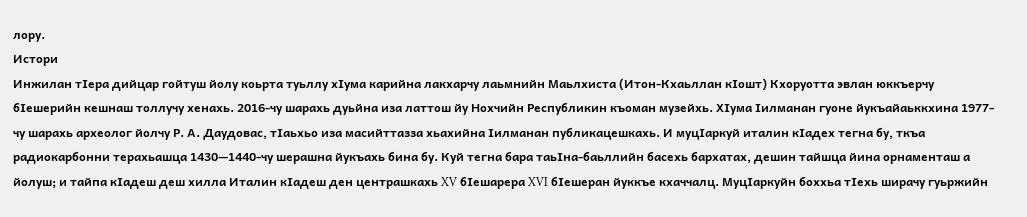лору.
Истори
Инжилан тӀера дийцар гойтуш йолу коьрта туьллу хӀума карийна лакхарчу лаьмнийн Маьлхиста (Итон-Кхаьллан кӀошт) Кхоруотта эвлан юккъерчу бӀешерийн кешнаш толлучу хенахь. 2016-чу шарахь дуьйна иза латтош йу Нохчийн Республикин къоман музейхь. ХӀума Ӏилманан гуоне йукъайаьккхина 1977-чу шарахь археолог йолчу Р. А. Даудовас, тӀаьхьо иза масийттазза хьахийна Ӏилманан публикацешкахь. И муцӀаркуй италин кӀадех тегна бу, ткъа радиокарбонни терахьашца 1430—1440-чу шерашна йукъахь бина бу. Куй тегна бара таьӀна-баьллийн басехь бархатах, дешин тайшца йина орнаменташ а йолуш; и тайпа кӀадеш деш хилла Италин кӀадеш ден центрашкахь XV бӀешарера XVI бӀешеран йуккъе кхаччалц. МуцӀаркуйн боххьа тӀехь ширачу гуьржийн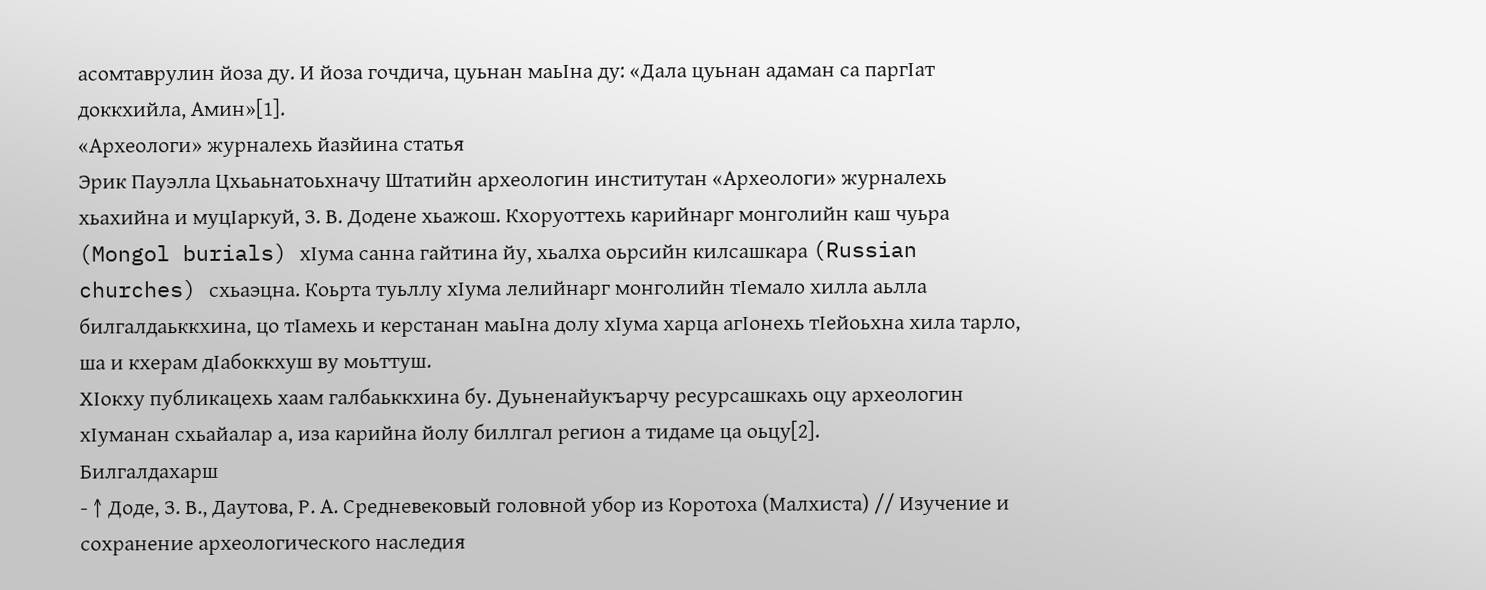асомтаврулин йоза ду. И йоза гочдича, цуьнан маьӀна ду: «Дала цуьнан адаман са паргӀат доккхийла, Амин»[1].
«Археологи» журналехь йазйина статья
Эрик Пауэлла Цхьаьнатоьхначу Штатийн археологин институтан «Археологи» журналехь хьахийна и муцӀаркуй, З. В. Додене хьажош. Кхоруоттехь карийнарг монголийн каш чуьра (Mongol burials) хӀума санна гайтина йу, хьалха оьрсийн килсашкара (Russian churches) схьаэцна. Коьрта туьллу хӀума лелийнарг монголийн тӀемало хилла аьлла билгалдаьккхина, цо тӀамехь и керстанан маьӀна долу хӀума харца агӀонехь тӀейоьхна хила тарло, ша и кхерам дӀабоккхуш ву моьттуш.
ХӀокху публикацехь хаам галбаьккхина бу. Дуьненайукъарчу ресурсашкахь оцу археологин хӀуманан схьайалар а, иза карийна йолу биллгал регион а тидаме ца оьцу[2].
Билгалдахарш
- ↑ Доде, З. В., Даутова, Р. А. Средневековый головной убор из Коротоха (Малхиста) // Изучение и сохранение археологического наследия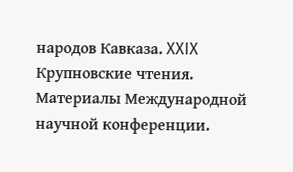народов Кавказа. XXIX Крупновские чтения. Материалы Международной научной конференции.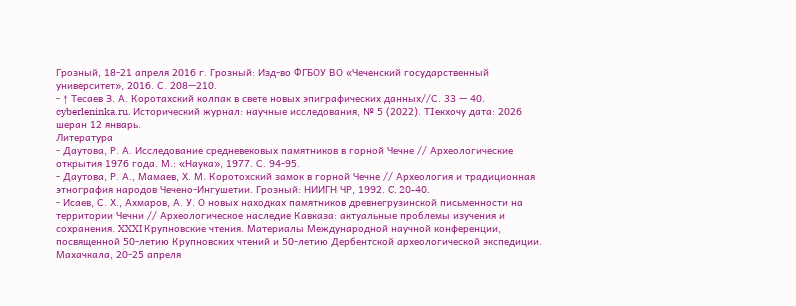Грозный, 18-21 апреля 2016 г. Грозный: Изд-во ФГБОУ ВО «Чеченский государственный университет», 2016. С. 208—210.
- ↑ Тесаев З. А. Коротахский колпак в свете новых эпиграфических данных//С. 33 — 40. cyberleninka.ru. Исторический журнал: научные исследования, № 5 (2022). ТӀекхочу дата: 2026 шеран 12 январь.
Литература
- Даутова, Р. А. Исследование средневековых памятников в горной Чечне // Археологические открытия 1976 года. М.: «Наука», 1977. С. 94-95.
- Даутова, Р. А., Мамаев, Х. М. Коротохский замок в горной Чечне // Археология и традиционная этнография народов Чечено-Ингушетии. Грозный: НИИГН ЧР, 1992. C. 20-40.
- Исаев, С. Х., Ахмаров, А. У. О новых находках памятников древнегрузинской письменности на территории Чечни // Археологическое наследие Кавказа: актуальные проблемы изучения и сохранения. XXXI Крупновские чтения. Материалы Международной научной конференции, посвященной 50-летию Крупновских чтений и 50-летию Дербентской археологической экспедиции. Махачкала, 20-25 апреля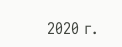2020 г.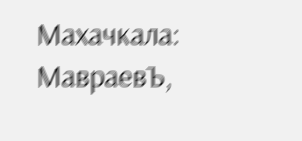Махачкала: МавраевЪ,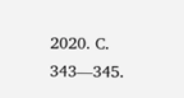2020. С. 343—345.